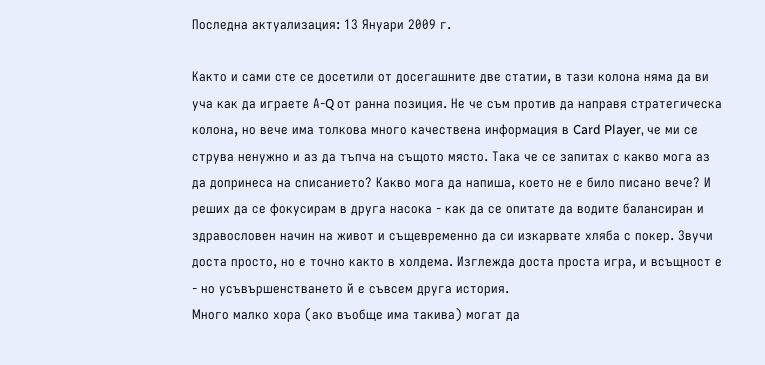Последна актуализация: 13 Януари 2009 г.

Както и сами сте се досетили от досегашните две статии, в тази колона няма да ви уча как да играете А-Q от ранна позиция. Не че съм против да направя стратегическа колона, но вече има толкова много качествена информация в Card Player, че ми се струва ненужно и аз да тъпча на същото място. Така че се запитах с какво мога аз да допринеса на списанието? Какво мога да напиша, което не е било писано вече? И реших да се фокусирам в друга насока - как да се опитате да водите балансиран и здравословен начин на живот и същевременно да си изкарвате хляба с покер. Звучи доста просто, но е точно както в холдема. Изглежда доста проста игра, и всъщност е - но усъвършенстването й е съвсем друга история.
Много малко хора (ако въобще има такива) могат да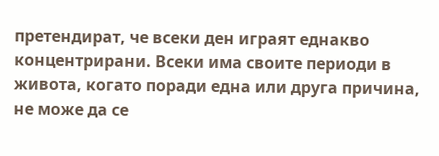претендират, че всеки ден играят еднакво концентрирани. Всеки има своите периоди в живота, когато поради една или друга причина, не може да се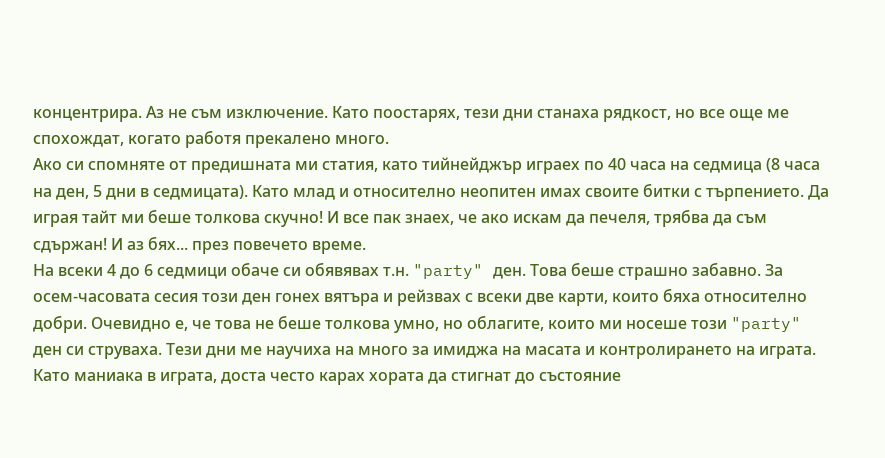концентрира. Аз не съм изключение. Като поостарях, тези дни станаха рядкост, но все още ме спохождат, когато работя прекалено много.
Ако си спомняте от предишната ми статия, като тийнейджър играех по 40 часа на седмица (8 часа на ден, 5 дни в седмицата). Като млад и относително неопитен имах своите битки с търпението. Да играя тайт ми беше толкова скучно! И все пак знаех, че ако искам да печеля, трябва да съм сдържан! И аз бях... през повечето време.
На всеки 4 до 6 седмици обаче си обявявах т.н. "party" ден. Това беше страшно забавно. За осем-часовата сесия този ден гонех вятъра и рейзвах с всеки две карти, които бяха относително добри. Очевидно е, че това не беше толкова умно, но облагите, които ми носеше този "party" ден си струваха. Тези дни ме научиха на много за имиджа на масата и контролирането на играта. Като маниака в играта, доста често карах хората да стигнат до състояние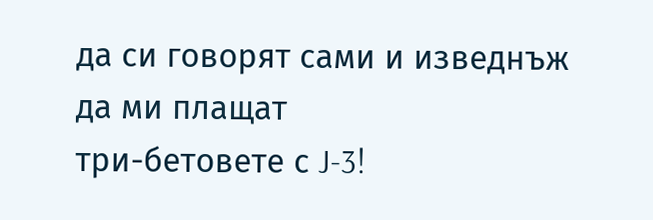да си говорят сами и изведнъж да ми плащат
три-бетовете с J-3!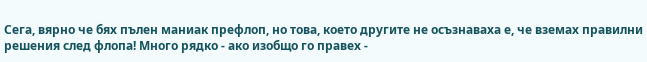Сега, вярно че бях пълен маниак префлоп, но това, което другите не осъзнаваха е, че вземах правилни решения след флопа! Много рядко - ако изобщо го правех -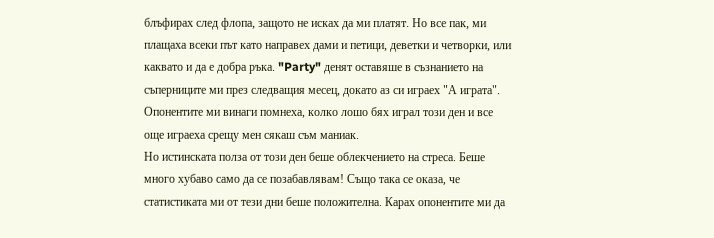блъфирах след флопа, защото не исках да ми платят. Но все пак, ми плащаха всеки път като направех дами и петици, деветки и четворки, или каквато и да е добра ръка. "Party" денят оставяше в съзнанието на съперниците ми през следващия месец, докато аз си играех "А играта". Опонентите ми винаги помнеха, колко лошо бях играл този ден и все още играеха срещу мен сякаш съм маниак.
Но истинската полза от този ден беше облекчението на стреса. Беше много хубаво само да се позабавлявам! Също така се оказа, че статистиката ми от тези дни беше положителна. Карах опонентите ми да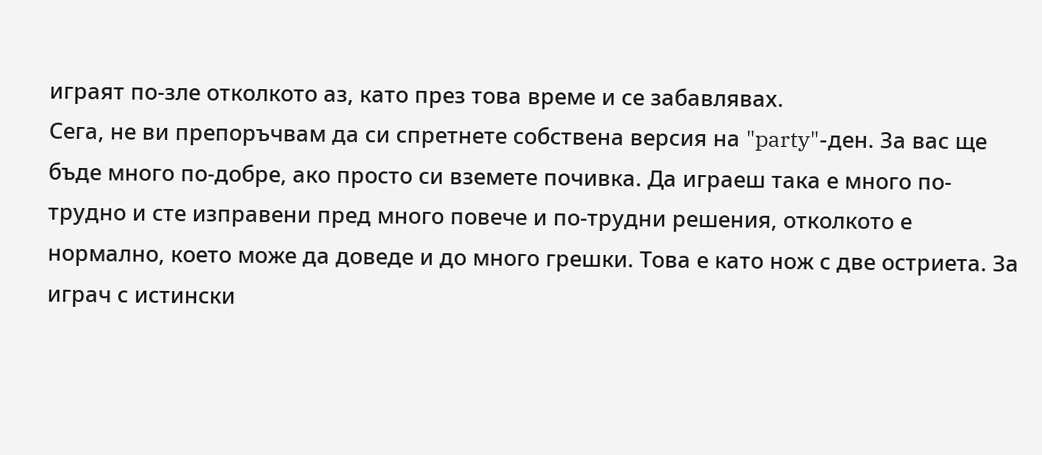играят по-зле отколкото аз, като през това време и се забавлявах.
Сега, не ви препоръчвам да си спретнете собствена версия на "party"-ден. За вас ще бъде много по-добре, ако просто си вземете почивка. Да играеш така е много по-трудно и сте изправени пред много повече и по-трудни решения, отколкото е нормално, което може да доведе и до много грешки. Това е като нож с две остриета. За играч с истински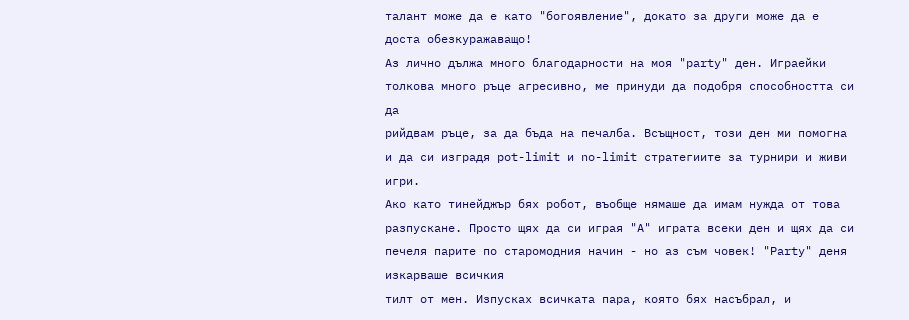талант може да е като "богоявление", докато за други може да е доста обезкуражаващо!
Аз лично дължа много благодарности на моя "party" ден. Играейки толкова много ръце агресивно, ме принуди да подобря способността си да
рийдвам ръце, за да бъда на печалба. Всъщност, този ден ми помогна и да си изградя pot-limit и no-limit стратегиите за турнири и живи игри.
Ако като тинейджър бях робот, въобще нямаше да имам нужда от това разпускане. Просто щях да си играя "А" играта всеки ден и щях да си печеля парите по старомодния начин - но аз съм човек! "Party" деня изкарваше всичкия
тилт от мен. Изпусках всичката пара, която бях насъбрал, и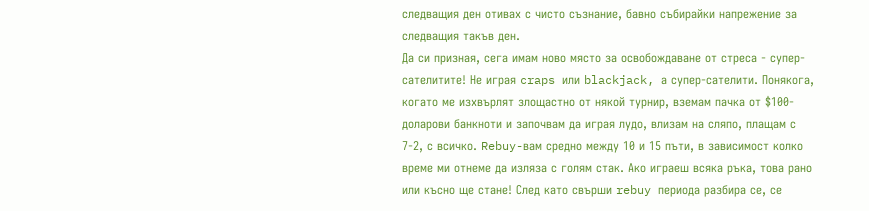следващия ден отивах с чисто съзнание, бавно събирайки напрежение за следващия такъв ден.
Да си призная, сега имам ново място за освобождаване от стреса - супер-сателитите! Не играя craps или blackjack, а супер-сателити. Понякога, когато ме изхвърлят злощастно от някой турнир, вземам пачка от $100-доларови банкноти и започвам да играя лудо, влизам на сляпо, плащам с 7-2, с всичко. Rebuy-вам средно между 10 и 15 пъти, в зависимост колко време ми отнеме да изляза с голям стак. Ако играеш всяка ръка, това рано или късно ще стане! След като свърши rebuy периода разбира се, се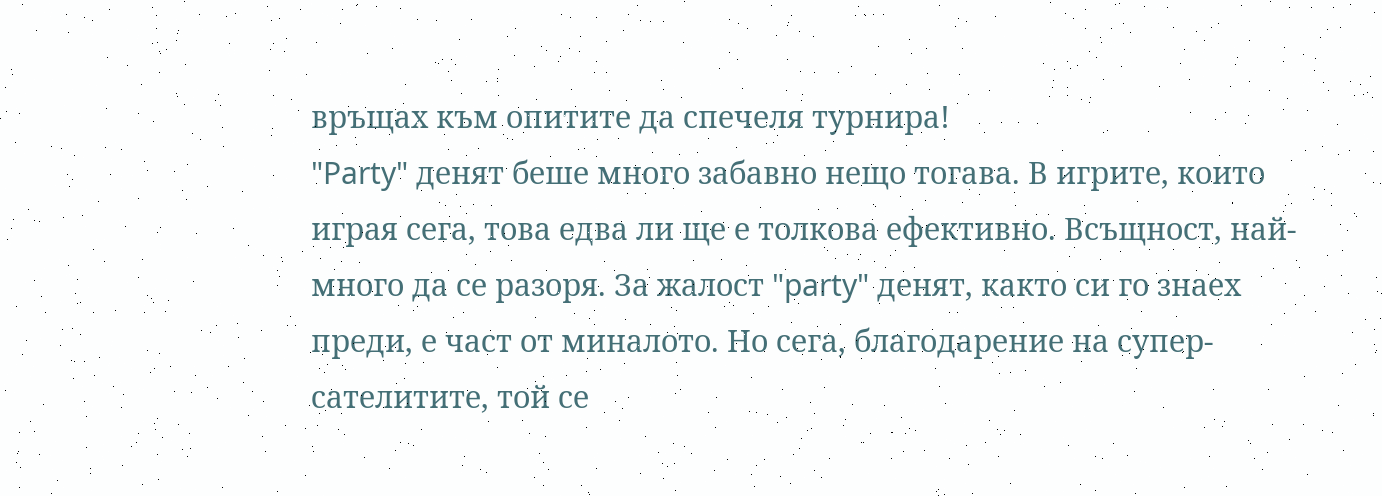връщах към опитите да спечеля турнира!
"Party" денят беше много забавно нещо тогава. В игрите, които играя сега, това едва ли ще е толкова ефективно. Всъщност, най-много да се разоря. За жалост "party" денят, както си го знаех преди, е част от миналото. Но сега, благодарение на супер-сателитите, той се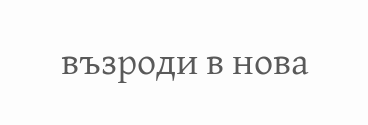възроди в нова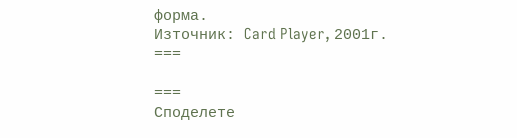форма.
Източник: Card Player, 2001г.
===

===
Споделете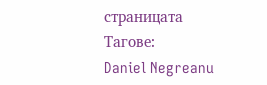страницата
Тагове:
Daniel Negreanu